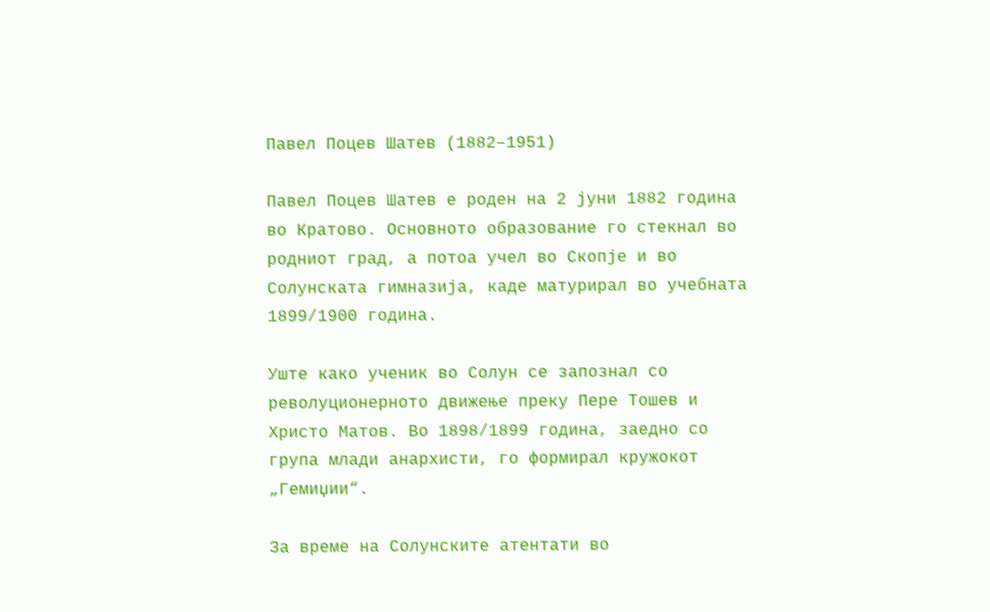Павел Поцев Шатев (1882–1951)

Павел Поцев Шатев е роден на 2 јуни 1882 година во Кратово. Основното образование го стекнал во родниот град, а потоа учел во Скопје и во Солунската гимназија, каде матурирал во учебната 1899/1900 година.

Уште како ученик во Солун се запознал со револуционерното движење преку Пере Тошев и Христо Матов. Во 1898/1899 година, заедно со група млади анархисти, го формирал кружокот „Гемиџии“.

За време на Солунските атентати во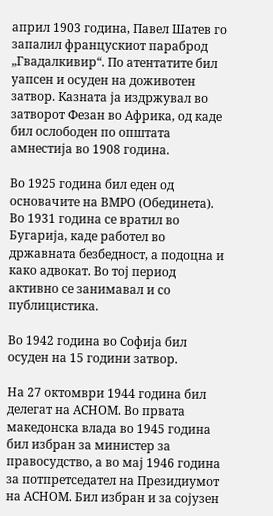април 1903 година, Павел Шатев го запалил францускиот параброд „Гвадалкивир“. По атентатите бил уапсен и осуден на доживотен затвор. Казната ја издржувал во затворот Фезан во Африка, од каде бил ослободен по општата амнестија во 1908 година.

Во 1925 година бил еден од основачите на ВМРО (Обединета). Во 1931 година се вратил во Бугарија, каде работел во државната безбедност, а подоцна и како адвокат. Во тој период активно се занимавал и со публицистика.

Во 1942 година во Софија бил осуден на 15 години затвор.

На 27 октомври 1944 година бил делегат на АСНОМ. Во првата македонска влада во 1945 година бил избран за министер за правосудство, а во мај 1946 година за потпретседател на Президиумот на АСНОМ. Бил избран и за сојузен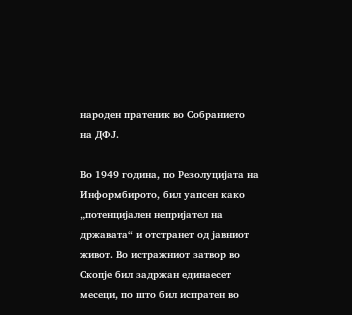народен пратеник во Собранието на ДФЈ.

Во 1949 година, по Резолуцијата на Информбирото, бил уапсен како „потенцијален непријател на државата“ и отстранет од јавниот живот. Во истражниот затвор во Скопје бил задржан единаесет месеци, по што бил испратен во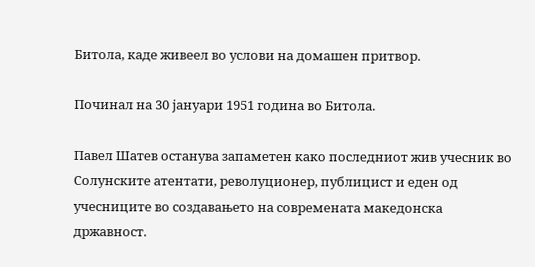Битола, каде живеел во услови на домашен притвор.

Починал на 30 јануари 1951 година во Битола.

Павел Шатев останува запаметен како последниот жив учесник во Солунските атентати, револуционер, публицист и еден од учесниците во создавањето на современата македонска државност.